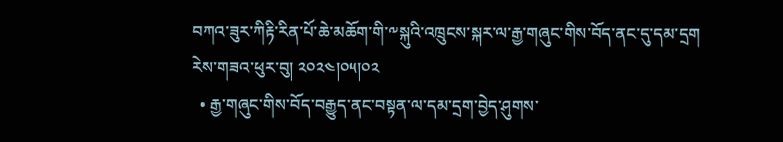བཀའ་ཟུར་ཀིརྟི་རིན་པོ་ཆེ་མཆོག་གི་༸སྐུའི་འཁྲུངས་སྐར་ལ་རྒྱ་གཞུང་གིས་བོད་ནང་དུ་དམ་དྲག
རེས་གཟའ་ཕུར་བུ། ༢༠༢༤།༠༥།༠༢
  • རྒྱ་གཞུང་གིས་བོད་བརྒྱུད་ནང་བསྟན་ལ་དམ་དྲག་བྱེད་ཤུགས་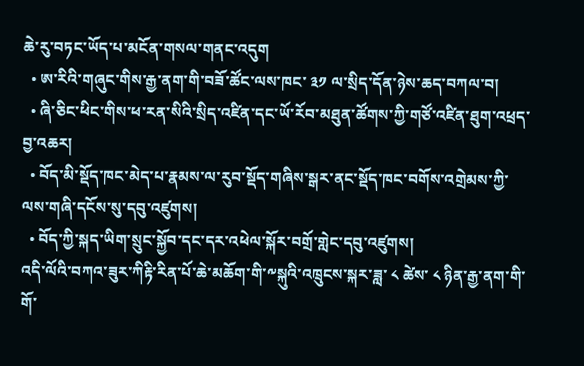ཆེ་རུ་བཏང་ཡོད་པ་མངོན་གསལ་གནང་འདུག
  • ཨ་རིའི་གཞུང་གིས་རྒྱ་ནག་གི་བཟོ་ཚོང་ལས་ཁང་ ༣༡ ལ་སྲིད་དོན་ཉེས་ཆད་བཀལ་བ།
  • ཞི་ཅིང་ཕིང་གིས་ཕ་རན་སིའི་སྲིད་འཛིན་དང་ཡོ་རོབ་མཐུན་ཚོགས་ཀྱི་གཙོ་འཛིན་ཐུག་འཕྲད་བྱ་འཆར།
  • བོད་མི་སྡོད་ཁང་མེད་པ་རྣམས་ལ་རུབ་སྡོད་གཞིས་སྒར་ནང་སྡོད་ཁང་བགོས་འགྲེམས་ཀྱི་ལས་གཞི་དངོས་སུ་དབུ་འཛུགས།
  • བོད་ཀྱི་སྐད་ཡིག་སྲུང་སྐྱོབ་དང་དར་འཕེལ་སྐོར་བགྲོ་གླེང་དབུ་འཛུགས།
འདི་ལོའི་བཀའ་ཟུར་ཀིརྟི་རིན་པོ་ཆེ་མཆོག་གི་༸སྐུའི་འཁྲུངས་སྐར་ཟླ་ ༨ ཚེས་ ༨ ཉིན་རྒྱ་ནག་གི་གོ་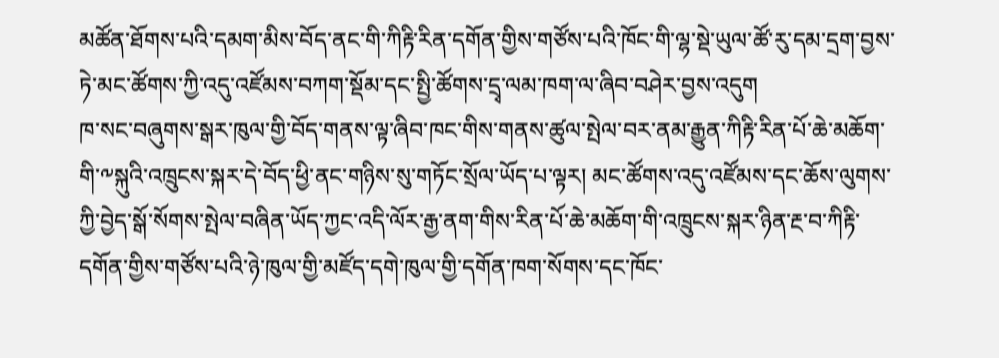མཚོན་ཐོགས་པའི་དམག་མིས་བོད་ནང་གི་ཀིརྟི་རིན་དགོན་གྱིས་གཙོས་པའི་ཁོང་གི་ལྷ་སྡེ་ཡུལ་ཚོ་རུ་དམ་དྲག་བྱས་ཏེ་མང་ཚོགས་ཀྱི་འདུ་འཛོམས་བཀག་སྡོམ་དང་སྤྱི་ཚོགས་དྲྭ་ལམ་ཁག་ལ་ཞིབ་བཤེར་བྱས་འདུག
ཁ་སང་བཞུགས་སྒར་ཁུལ་གྱི་བོད་གནས་ལྟ་ཞིབ་ཁང་གིས་གནས་ཚུལ་སྤེལ་བར་ནམ་རྒྱུན་ཀིརྟི་རིན་པོ་ཆེ་མཆོག་གི་༸སྐུའི་འཁྲུངས་སྐར་དེ་བོད་ཕྱི་ནང་གཉིས་སུ་གཏོང་སྲོལ་ཡོད་པ་ལྟར། མང་ཚོགས་འདུ་འཛོམས་དང་ཆོས་ལུགས་ཀྱི་བྱེད་སྒོ་སོགས་སྤེལ་བཞིན་ཡོད་ཀྱང་འདི་ལོར་རྒྱ་ནག་གིས་རིན་པོ་ཆེ་མཆོག་གི་འཁྲུངས་སྐར་ཉིན་རྔ་བ་ཀིརྟི་དགོན་གྱིས་གཙོས་པའི་ཉེ་ཁུལ་གྱི་མཛོད་དགེ་ཁུལ་གྱི་དགོན་ཁག་སོགས་དང་ཁོང་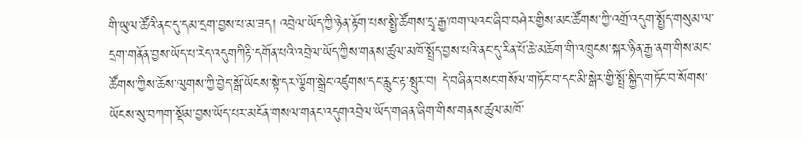གི་ཡུལ་ཚོའི་ནང་དུ་དམ་དྲག་བྱས་པ་མ་ཟད། འབྲེལ་ཡོད་ཀྱི་ཉེན་རྟོག་པས་སྤྱི་ཚོགས་དྲྭ་རྒྱ་ཁག་ལའང་ཞིབ་བཤེར་གྱིས་མང་ཚོགས་ཀྱི་འགྲོ་འདུག་སྤྱོད་གསུམ་ལ་དྲག་གནོན་བྱས་ཡོད་པ་རེད་འདུགཀིརྟི་དགོན་པའི་འབྲེལ་ཡོད་ཀྱིས་གནས་ཚུལ་མཁོ་སྤྲོད་བྱས་པའི་ནང་དུ་རིན་པོ་ཆེ་མཆོག་གི་འཁྲུངས་སྐར་ཉིན་རྒྱ་ནག་གིས་མང་ཚོགས་ཀྱིས་ཆོས་ལུགས་ཀྱི་བྱེད་སྒོ་ཡོངས་སྟེ་དར་ལྕོག་སྒྲེང་འཛུགས་དང་རླུང་རྟ་སྤུར་བ། དེ་བཞིན་བསང་གསོལ་གཏོང་བ་དང་མི་སྒེར་གྱི་སྤྲོ་སྐྱིད་གཏོང་བ་སོགས་ཡོངས་སུ་བཀག་སྡོམ་བྱས་ཡོད་པར་མངོན་གསལ་གནང་འདུགའབྲེལ་ཡོད་གཞན་ཞིག་གིས་གནས་ཚུལ་མཁོ་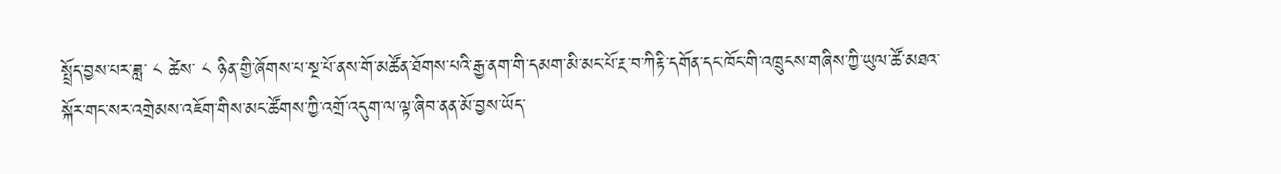སྤྲོད་བྱས་པར་ཟླ་ ༨ ཚེས་ ༨ ཉིན་གྱི་ཞོགས་པ་སྔ་པོ་ནས་གོ་མཚོན་ཐོགས་པའི་རྒྱ་ནག་གི་དམག་མི་མང་པོ་རྔ་བ་ཀིརྟི་དགོན་དང་ཁོང་གི་འཁྲུངས་གཞིས་ཀྱི་ཡུལ་ཚོ་མཐའ་སྐོར་གང་སར་འགྲེམས་འཇོག་གིས་མང་ཚོགས་ཀྱི་འགྲོ་འདུག་ལ་ལྟ་ཞིབ་ནན་མོ་བྱས་ཡོད་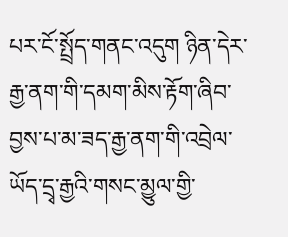པར་ངོ་སྤྲོད་གནང་འདུག ཉིན་དེར་རྒྱ་ནག་གི་དམག་མིས་རྟོག་ཞིབ་བྱས་པ་མ་ཟད་རྒྱ་ནག་གི་འབྲེལ་ཡོད་དྲྭ་རྒྱའི་གསང་མྱུལ་གྱི་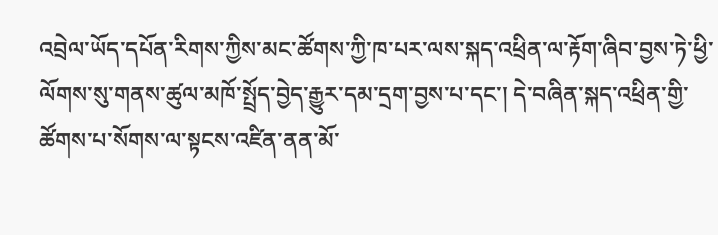འབྲེལ་ཡོད་དཔོན་རིགས་ཀྱིས་མང་ཚོགས་ཀྱི་ཁ་པར་ལས་སྐད་འཕྲིན་ལ་རྟོག་ཞིབ་བྱས་ཏེ་ཕྱི་ལོགས་སུ་གནས་ཚུལ་མཁོ་སྤྲོད་བྱེད་རྒྱུར་དམ་དྲག་བྱས་པ་དང་། དེ་བཞིན་སྐད་འཕྲིན་གྱི་ཚོགས་པ་སོགས་ལ་སྟངས་འཛིན་ནན་མོ་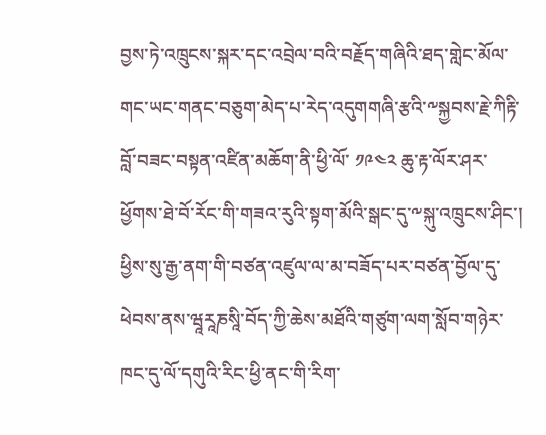བྱས་ཏེ་འཁྲུངས་སྐར་དང་འབྲེལ་བའི་བརྗོད་གཞིའི་ཐད་གླེང་མོལ་གང་ཡང་གནང་བཅུག་མེད་པ་རེད་འདུགགཞི་རྩའི་༸སྐྱབས་རྗེ་ཀིརྟི་བློ་བཟང་བསྟན་འཛིན་མཆོག་ནི་ཕྱི་ལོ་ ༡༩༤༢ ཆུ་རྟ་ལོར་ཤར་ཕྱོགས་ཐེ་བོ་རོང་གི་གཟའ་རུའི་སྟག་མོའི་སྒང་དུ་༸སྐུ་འཁྲུངས་ཤིང་། ཕྱིས་སུ་རྒྱ་ནག་གི་བཙན་འཛུལ་ལ་མ་བཟོད་པར་བཙན་བྱོལ་དུ་ཕེབས་ནས་ཝཱརཱཎསཱི་བོད་ཀྱི་ཆེས་མཐོའི་གཙུག་ལག་སློབ་གཉེར་ཁང་དུ་ལོ་དགུའི་རིང་ཕྱི་ནང་གི་རིག་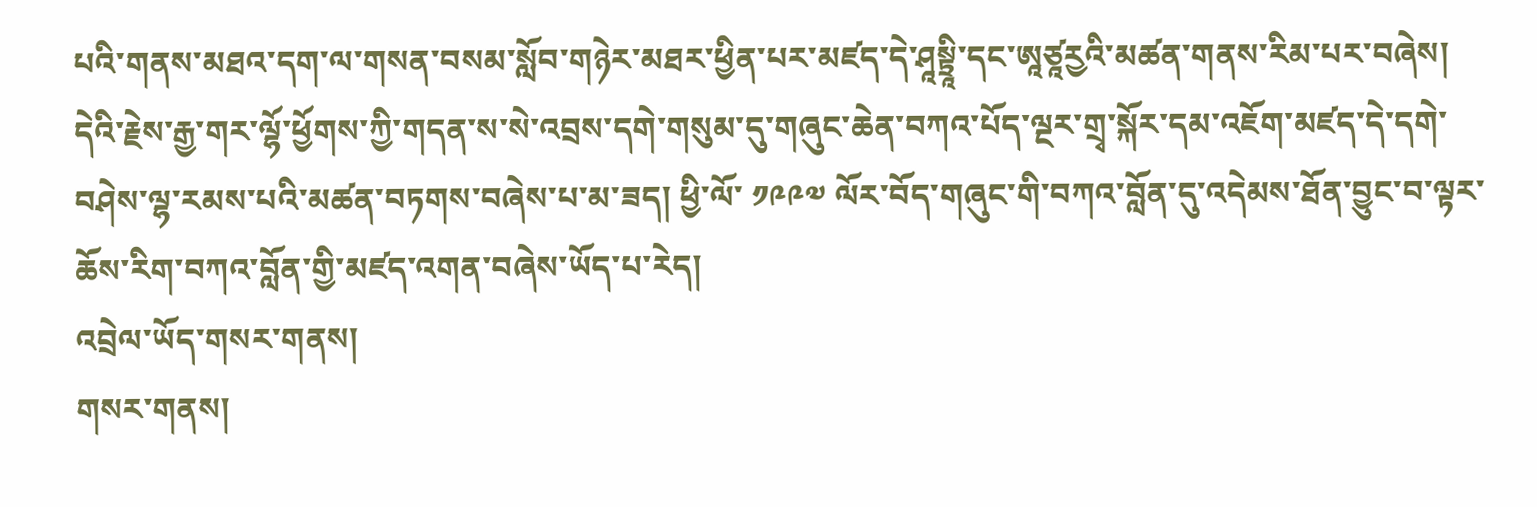པའི་གནས་མཐའ་དག་ལ་གསན་བསམ་སློབ་གཉེར་མཐར་ཕྱིན་པར་མཛད་དེ་ཤཱསྟྲཱི་དང་ཨཱཙཱརྱའི་མཚན་གནས་རིམ་པར་བཞེས། དེའི་རྗེས་རྒྱ་གར་ལྷོ་ཕྱོགས་ཀྱི་གདན་ས་སེ་འབྲས་དགེ་གསུམ་དུ་གཞུང་ཆེན་བཀའ་པོད་ལྔར་གྲྭ་སྐོར་དམ་འཇོག་མཛད་དེ་དགེ་བཤེས་ལྷ་རམས་པའི་མཚན་བཏགས་བཞེས་པ་མ་ཟད། ཕྱི་ལོ་ ༡༩༩༧ ལོར་བོད་གཞུང་གི་བཀའ་བློན་དུ་འདེམས་ཐོན་བྱུང་བ་ལྟར་ཆོས་རིག་བཀའ་བློན་གྱི་མཛད་འགན་བཞེས་ཡོད་པ་རེད།
འབྲེལ་ཡོད་གསར་གནས།
གསར་གནས།